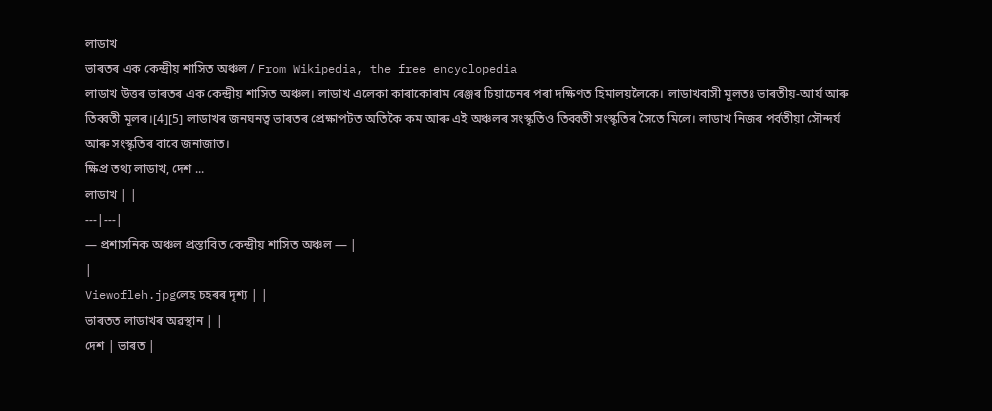লাডাখ
ভাৰতৰ এক কেন্দ্ৰীয় শাসিত অঞ্চল / From Wikipedia, the free encyclopedia
লাডাখ উত্তৰ ভাৰতৰ এক কেন্দ্ৰীয় শাসিত অঞ্চল। লাডাখ এলেকা কাৰাকোৰাম ৰেঞ্জৰ চিয়াচেনৰ পৰা দক্ষিণত হিমালয়লৈকে। লাডাখবাসী মূলতঃ ভাৰতীয়-আৰ্য আৰু তিব্বতী মূলৰ।[4][5] লাডাখৰ জনঘনত্ব ভাৰতৰ প্ৰেক্ষাপটত অতিকৈ কম আৰু এই অঞ্চলৰ সংস্কৃতিও তিব্বতী সংস্কৃতিৰ সৈতে মিলে। লাডাখ নিজৰ পৰ্বতীয়া সৌন্দৰ্য আৰু সংস্কৃতিৰ বাবে জনাজাত।
ক্ষিপ্ৰ তথ্য লাডাখ, দেশ ...
লাডাখ | |
---|---|
— প্ৰশাসনিক অঞ্চল প্ৰস্তাবিত কেন্দ্ৰীয় শাসিত অঞ্চল — |
|
Viewofleh.jpgলেহ চহৰৰ দৃশ্য | |
ভাৰতত লাডাখৰ অৱস্থান | |
দেশ | ভাৰত |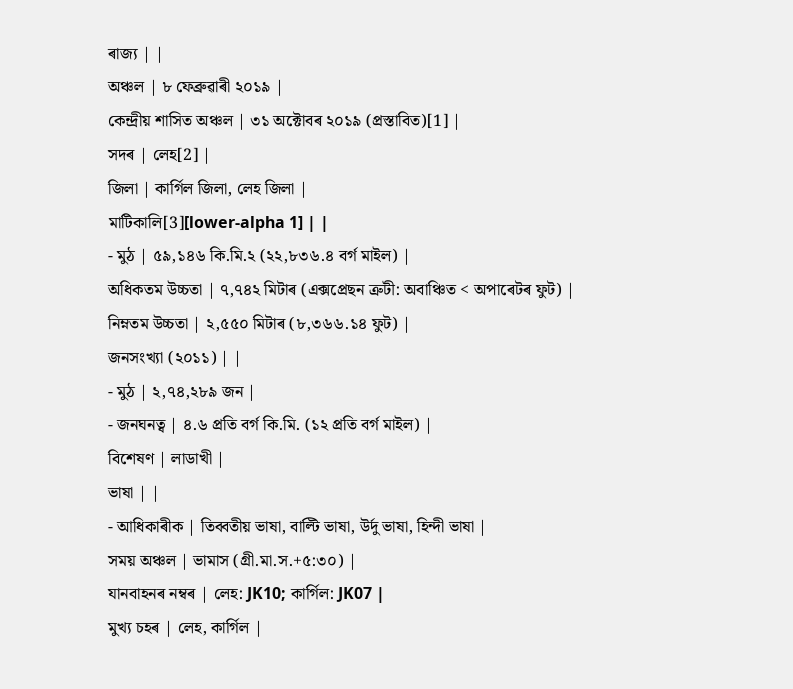ৰাজ্য | |
অঞ্চল | ৮ ফেব্ৰুৱাৰী ২০১৯ |
কেন্দ্ৰীয় শাসিত অঞ্চল | ৩১ অক্টোবৰ ২০১৯ (প্ৰস্তাবিত)[1] |
সদৰ | লেহ[2] |
জিলা | কাৰ্গিল জিলা, লেহ জিলা |
মাটিকালি[3][lower-alpha 1] | |
- মুঠ | ৫৯,১৪৬ কি.মি.২ (২২,৮৩৬.৪ বৰ্গ মাইল) |
অধিকতম উচ্চতা | ৭,৭৪২ মিটাৰ (এক্সপ্ৰেছন ত্ৰুটী: অবাঞ্চিত < অপাৰেটৰ ফুট) |
নিম্নতম উচ্চতা | ২,৫৫০ মিটাৰ (৮,৩৬৬.১৪ ফুট) |
জনসংখ্যা (২০১১) | |
- মুঠ | ২,৭৪,২৮৯ জন |
- জনঘনত্ব | ৪.৬ প্ৰতি বৰ্গ কি.মি. (১২ প্ৰতি বৰ্গ মাইল) |
বিশেষণ | লাডাখী |
ভাষা | |
- আধিকাৰীক | তিব্বতীয় ভাষা, বাল্টি ভাষা, উৰ্দু ভাষা, হিন্দী ভাষা |
সময় অঞ্চল | ভামাস (গ্ৰী.মা.স.+৫:৩০) |
যানবাহনৰ নম্বৰ | লেহ: JK10; কাৰ্গিল: JK07 |
মুখ্য চহৰ | লেহ, কাৰ্গিল |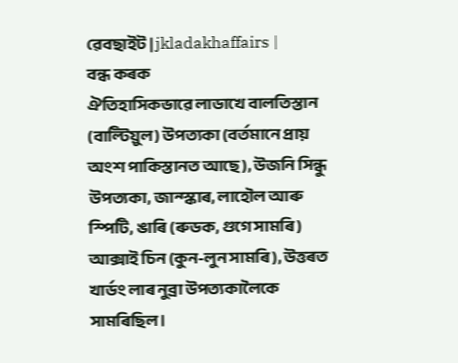ৱেবছাইট | jkladakhaffairs |
বন্ধ কৰক
ঐতিহাসিকভাৱে লাডাখে বালতিস্তান (বাল্টিয়ুল) উপত্যকা (বৰ্তমানে প্ৰায় অংশ পাকিস্তানত আছে), উজনি সিন্ধু উপত্যকা, জান্স্কাৰ, লাহৌল আৰু স্পিটি, ঙাৰি (ৰুডক, গুগে সামৰি) আক্সাই চিন (কুন-লুন সামৰি), উত্তৰত খাৰ্ডং লাৰ নুব্ৰা উপত্যকালৈকে সামৰিছিল।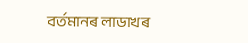বৰ্তমানৰ লাডাখৰ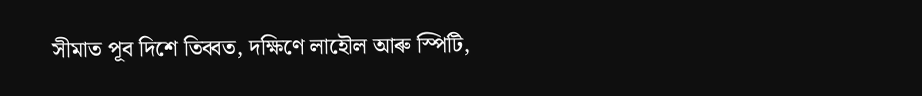সীমাত পূব দিশে তিব্বত, দক্ষিণে লাহৌল আৰু স্পিটি,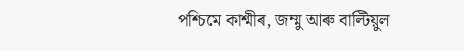পশ্চিমে কাশ্মীৰ, জম্মু আৰু বাল্টিয়ুল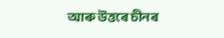আৰু উত্তৰে চীনৰ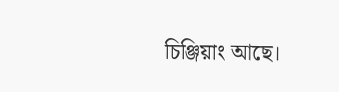চিঞ্জিয়াং আছে।